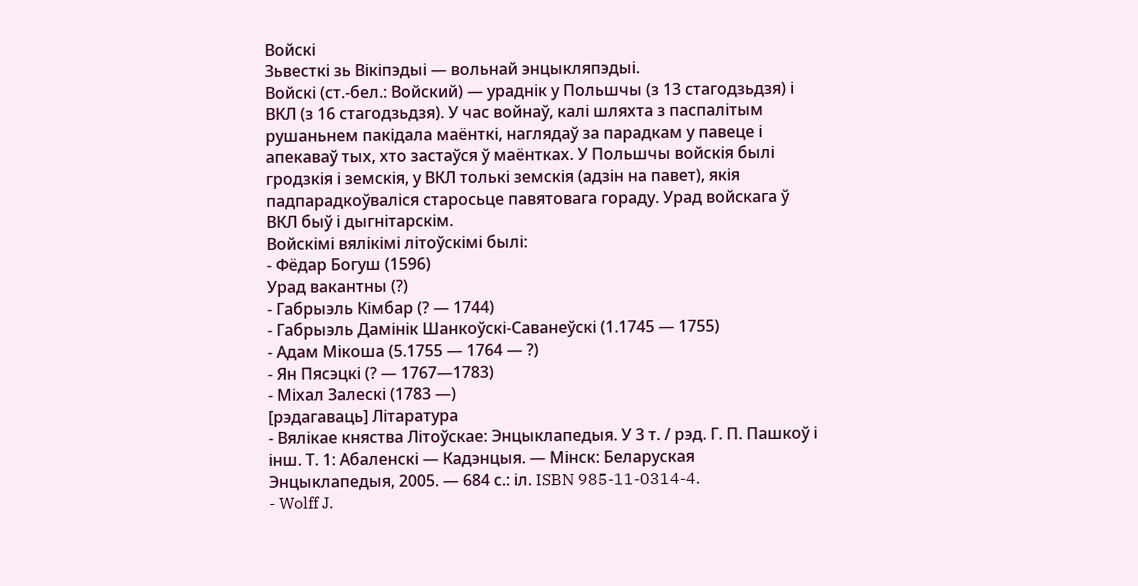Войскі
Зьвесткі зь Вікіпэдыі — вольнай энцыкляпэдыі.
Войскі (ст.-бел.: Войский) — ураднік у Польшчы (з 13 стагодзьдзя) і ВКЛ (з 16 стагодзьдзя). У час войнаў, калі шляхта з паспалітым рушаньнем пакідала маёнткі, наглядаў за парадкам у павеце і апекаваў тых, хто застаўся ў маёнтках. У Польшчы войскія былі гродзкія і земскія, у ВКЛ толькі земскія (адзін на павет), якія падпарадкоўваліся старосьце павятовага гораду. Урад войскага ў ВКЛ быў і дыгнітарскім.
Войскімі вялікімі літоўскімі былі:
- Фёдар Богуш (1596)
Урад вакантны (?)
- Габрыэль Кімбар (? — 1744)
- Габрыэль Дамінік Шанкоўскі-Саванеўскі (1.1745 — 1755)
- Адам Мікоша (5.1755 — 1764 — ?)
- Ян Пясэцкі (? — 1767—1783)
- Міхал Залескі (1783 —)
[рэдагаваць] Літаратура
- Вялікае княства Літоўскае: Энцыклапедыя. У 3 т. / рэд. Г. П. Пашкоў і інш. Т. 1: Абаленскі — Кадэнцыя. — Мінск: Беларуская Энцыклапедыя, 2005. — 684 с.: іл. ISBN 985-11-0314-4.
- Wolff J.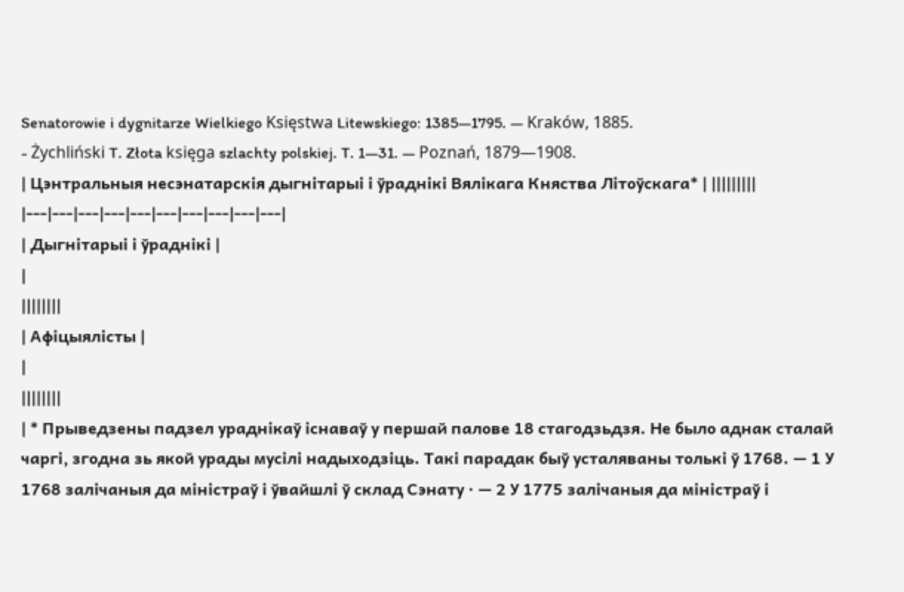Senatorowie i dygnitarze Wielkiego Księstwa Litewskiego: 1385—1795. — Kraków, 1885.
- Żychliński T. Złota księga szlachty polskiej. T. 1—31. — Poznań, 1879—1908.
| Цэнтральныя несэнатарскія дыгнітарыі і ўраднікі Вялікага Княства Літоўскага* | |||||||||
|---|---|---|---|---|---|---|---|---|---|
| Дыгнітарыі і ўраднікі |
|
||||||||
| Афіцыялісты |
|
||||||||
| * Прыведзены падзел ураднікаў існаваў у першай палове 18 стагодзьдзя. Не было аднак сталай чаргі, згодна зь якой урады мусілі надыходзіць. Такі парадак быў усталяваны толькі ў 1768. — 1 У 1768 залічаныя да міністраў і ўвайшлі ў склад Сэнату · — 2 У 1775 залічаныя да міністраў і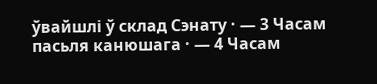ўвайшлі ў склад Сэнату · — 3 Часам пасьля канюшага · — 4 Часам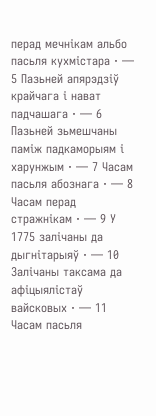перад мечнікам альбо пасьля кухмістара · — 5 Пазьней апярэдзіў крайчага і нават падчашага · — 6 Пазьней зьмешчаны паміж падкаморыям і харунжым · — 7 Часам пасьля абознага · — 8 Часам перад стражнікам · — 9 У 1775 залічаны да дыгнітарыяў · — 10 Залічаны таксама да афіцыялістаў вайсковых · — 11 Часам пасьля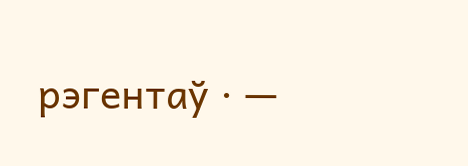рэгентаў · —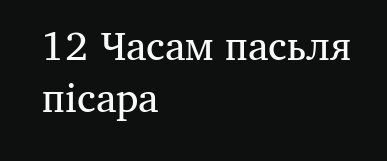12 Часам пасьля пісара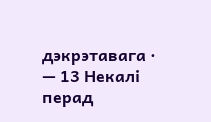дэкрэтавага · — 13 Некалі перад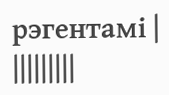рэгентамі |
|||||||||